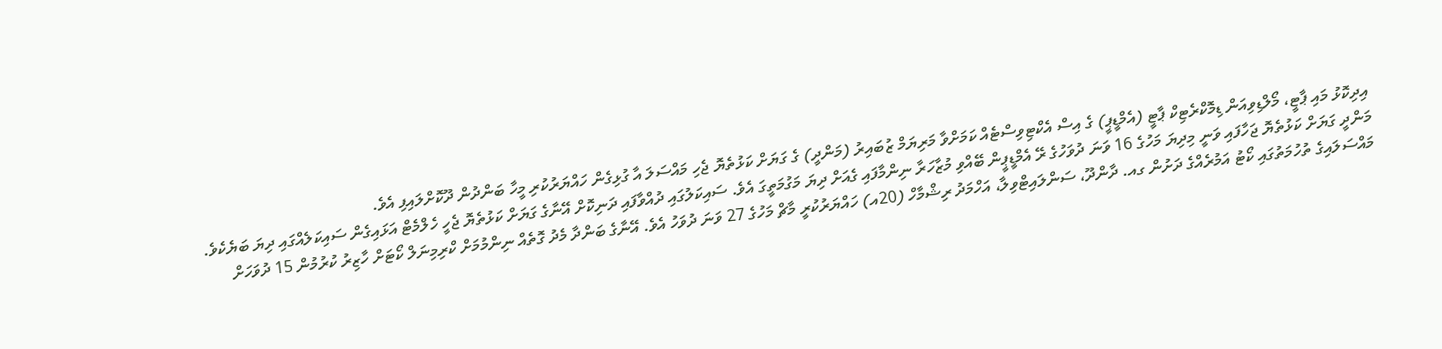އިދިކޮޅު މައި ޕާޓީ، މޯލްޑިވިއަން ޑިމޮކްރެޓިކް ޕާޓީ (އެމްޑީޕީ) ގެ އިސް އެކްޓިވިސްޓެއް ކަމަށްވާ މަރިޔަމް ޒުބައިރު (މަންދީ) ގެ ގަޔަށް ކަޅުތެޔޮ ޖެހި މައްސަލަ އާ ގުޅިގެން ހައްޔަރުކުރި މީހާ ބަންދުން ދޫކޮށްލައިފި އެވެ.
މަންދީ ގަޔަށް ކަޅުތެޔޮ ޖަހާފައި ވަނީ މިދިޔަ މަހުގެ 16 ވަނަ ދުވަހުގެ ރޭ އެމްޑީޕީން ބޭއްވި މުޒާހަރާ ނިންމާފައި ގެއަށް ދިޔަ މަގުމަތީގަ އެވެ. ސައިކަލުގައި ދުއްވާފައި ދަނިކޮށް އޭނާގެ ގަޔަށް ކަޅުތެޔޮ ޖެހީ ހެލްމެޓް އަޅައިގެން ސައިކަލެއްގައި ދިޔަ ބަޔެކެވެ.
މައްސަލައިގެ ތުހުމަތުގައި ކޯޓު އަމުރެއްގެ ދަށުން ގއ. ދާންދޫ، ސަންލައިޓްވިލާ، އަހްމަދު ރިޝްމާހް (20އ) ހައްޔަރުކުރީ މާޗް މަހުގެ 27 ވަނަ ދުވަހު އެވެ. އޭނާގެ ބަންދާ މެދު ގޮތެއް ނިންމުމަށް ކްރިމިނަލް ކޯޓަށް ހާޒިރު ކުރުމުން 15 ދުވަހަށް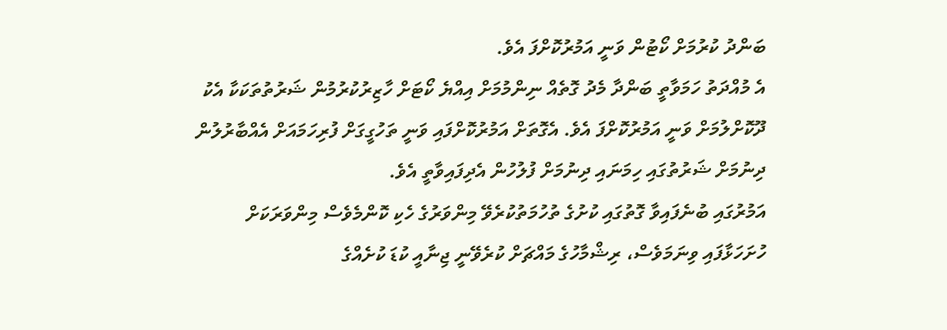ބަންދު ކުރުމަށް ކޯޓުން ވަނީ އަމުރުކޮށްފަ އެވެ.
އެ މުއްދަތު ހަމަވާތީ ބަންދާ މެދު ގޮތެއް ނިންމުމަށް އިއްޔެ ކޯޓަށް ހާޒިރުކުރުމުން ޝަރުތުތަކަކާ އެކު ދޫކޮށްލުމަށް ވަނީ އަމުރުކޮށްފަ އެވެ. އެގޮތަށް އަމުރުކޮށްފައި ވަނީ ތަހުގީގަށް ފުރިހަމައަށް އެއްބާރުލުން ދިނުމަށް ޝަރުތުގައި ހިމަނައި ދިނުމަށް ފުލުހުން އެދިފައިވާތީ އެވެ.
އަމުރުގައި ބުނެފައިވާ ގޮތުގައި ކުށުގެ ތުހުމަތުކުރެވޭ މިންވަރުގެ ހެކި ކޮންމެވެސް މިންވަރަކަށް ހުށަހަޅާފައި ވިނަމަވެސް، ރިޝްމާހުގެ މައްޗަށް ކުރެވޭނީ ޖިނާއީ ކުޑަ ކުށެއްގެ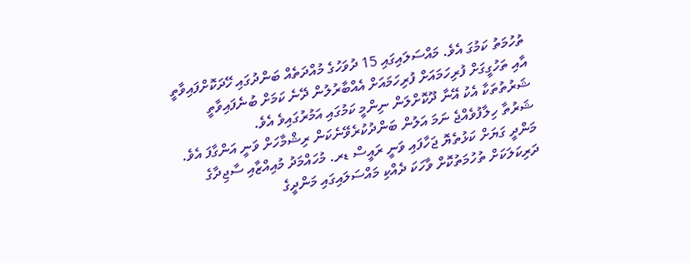ތުހުމަތު ކަމުގަ އެވެ. މައްސަލައިގައި 15 ދުވަހުގެ މުއްދަތެއް ބަންދުގައި ހޭދަކޮށްފައިވާތީ އާއި ތަހުގީގަށް ފުރިހަމައަށް ފުރިހަމައަށް އެއްބާރުލުން ދޭނެ ކަމަށް ބުނެފައިވާތީ ޝަރުތުތަކާ އެކު އޭނާ ދޫކޮށްލަން ނިންމީ ކަމުގައި އަމުރުގައިވެ އެވެ.
ޝަރުތާ ހިލާފުވެއްޖެ ނަމަ އަލުން ބަންދުކުރެވޭނެކަން ރިޝްމާހަށް ވަނީ އަންގާފަ އެވެ.
މަންދީ ގަޔަށް ކަޅުތެޔޮ ޖަހާފައި ވަނީ ރައީސް ޑރ. މުހައްމަދު މުއިއްޒާއި ސާޖިދާގެ ދަރިކަލަކަށް ތުހުމަތުކޮށް ވާހަކަ ދެއްކި މައްސަލައިގައި މަންދީގެ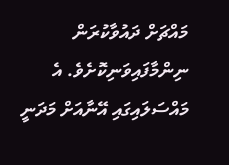މައްޗަށް ދައުވާކުރަން ނިންމާފައިވަނިކޮށެވެ. އެ މައްސަލައިގައި އޭނާއަށް މަދަނީ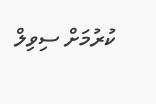ކުރުމަށް ސިވިލް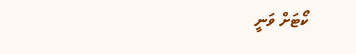ކޯޓަށް ވަނީ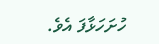ހުށަހަޅާފަ އެވެ.